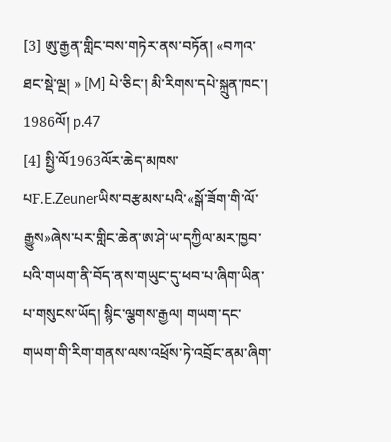[3] ཨུ་རྒྱན་གླིང་བས་གཏེར་ནས་བཏོན། «བཀའ་ཐང་སྡེ་ལྔ། » [M] པེ་ཅིང་། མི་རིགས་དཔེ་སྐྲུན་ཁང་། 1986ལོ། p.47
[4] སྤྱི་ལོ1963ལོར་ཆེད་མཁས་པF.E.Zeunerཡིས་བརྩམས་པའི་«སྒོ་ཟོག་གི་ལོ་རྒྱུས»ཞེས་པར་གླིང་ཆེན་ཨ་ཤེ་ཡ་དཀྱིལ་མར་ཁྱབ་པའི་གཡག་ནི་བོད་ནས་གཡུང་དུ་ཕབ་པ་ཞིག་ཡིན་པ་གསུངས་ཡོད། སྙིང་ལྕགས་རྒྱལ། གཡག་དང་གཡག་གི་རིག་གནས་ལས་འཕྲོས་ཏེ་འབྲོང་ནམ་ཞིག་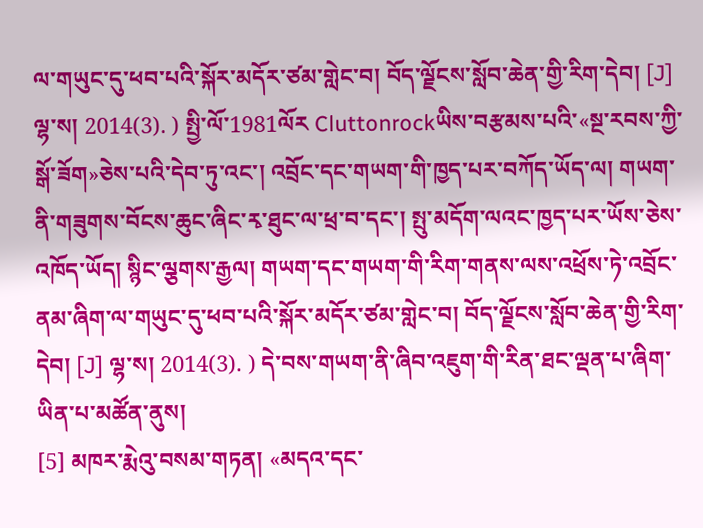ལ་གཡུང་དུ་ཕབ་པའི་སྐོར་མདོར་ཙམ་གླེང་བ། བོད་ལྗོངས་སློབ་ཆེན་གྱི་རིག་དེབ། [J] ལྷ་ས། 2014(3). ) སྤྱི་ལོ་1981ལོར Cluttonrockཡིས་བརྩམས་པའི་«སྔ་རབས་ཀྱི་སྒོ་ཟོག»ཅེས་པའི་དེབ་ཏུ་འང་། འབྲོང་དང་གཡག་གི་ཁྱད་པར་བཀོད་ཡོད་ལ། གཡག་ནི་གཟུགས་བོངས་ཆུང་ཞིང་རྭ་ཐུང་ལ་ཕྲ་བ་དང་། སྤུ་མདོག་ལའང་ཁྱད་པར་ཡོས་ཅེས་འཁོད་ཡོད། སྙིང་ལྕགས་རྒྱལ། གཡག་དང་གཡག་གི་རིག་གནས་ལས་འཕྲོས་ཏེ་འབྲོང་ནམ་ཞིག་ལ་གཡུང་དུ་ཕབ་པའི་སྐོར་མདོར་ཙམ་གླེང་བ། བོད་ལྗོངས་སློབ་ཆེན་གྱི་རིག་དེབ། [J] ལྷ་ས། 2014(3). ) དེ་བས་གཡག་ནི་ཞིབ་འཇུག་གི་རིན་ཐང་ལྡན་པ་ཞིག་ཡིན་པ་མཚོན་ནུས།
[5] མཁར་རྨེའུ་བསམ་གཏན། «མདའ་དང་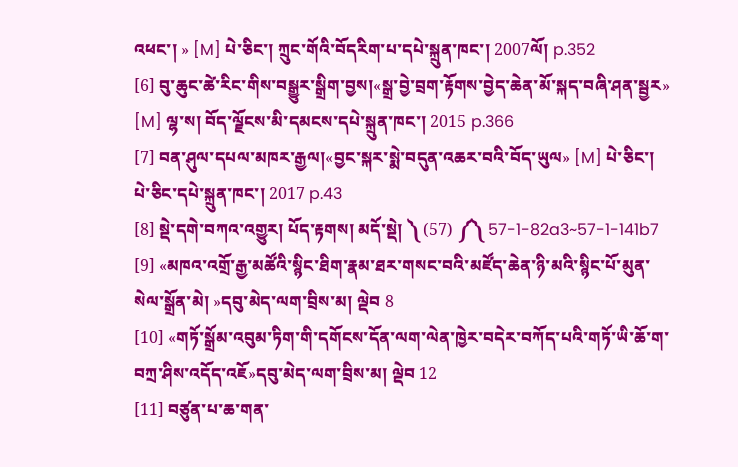འཕང་། » [M] པེ་ཅིང་། ཀྲུང་གོའི་བོདརིག་པ་དཔེ་སྐྲུན་ཁང་། 2007ལོ། p.352
[6] བུ་ཆུང་ཚེ་རིང་གིས་བསྒྱུར་སྒྲིག་བྱས།«སྒྲ་བྱེ་བྲག་རྟོགས་བྱེད་ཆེན་མོ་སྐད་བཞི་ཤན་སྦྱར» [M] ལྷ་ས། བོད་ལྗོངས་མི་དམངས་དཔེ་སྐྲུན་ཁང་། 2015 p.366
[7] བན་ཤུལ་དཔལ་མཁར་རྒྱལ།«བྱང་སྐར་སྨེ་བདུན་འཆར་བའི་བོད་ཡུལ» [M] པེ་ཅིང་། པེ་ཅིང་དཔེ་སྐྲུན་ཁང་། 2017 p.43
[8] སྡེ་དགེ་བཀའ་འགྱུར། པོད་རྟགས། མདོ་སྡེ། ༽ (57) ༼༽ 57-1-82a3~57-1-141b7
[9] «མཁའ་འགྲོ་རྒྱ་མཚོའི་སྙིང་ཐིག་རྣམ་ཐར་གསང་བའི་མཛོད་ཆེན་ཉི་མའི་སྙིང་པོ་མུན་སེལ་སྒྲོན་མེ། »དབུ་མེད་ལག་བྲིས་མ། ལྡེབ 8
[10] «གཏོ་སྒྲོམ་འབུམ་ཏིག་གི་དགོངས་དོན་ལག་ལེན་ཁྱེར་བདེར་བཀོད་པའི་གཏོ་ཡི་ཆོ་ག་བཀྲ་ཤིས་འདོད་འཇོ»དབུ་མེད་ལག་བྲིས་མ། ལྡེབ 12
[11] བཙུན་པ་ཆ་གན་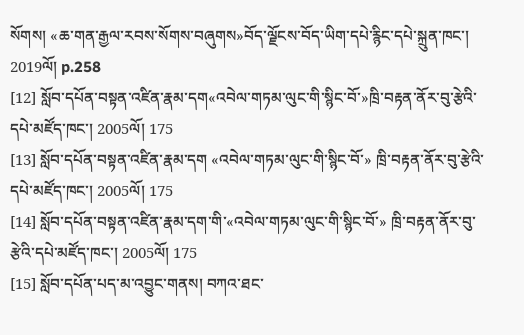སོགས། «ཆ་གན་རྒྱལ་རབས་སོགས་བཞུགས»བོད་ལྗོངས་བོད་ཡིག་དཔེ་རྙིང་དཔེ་སྐྲུན་ཁང་། 2019ལོ། p.258
[12] སློབ་དཔོན་བསྟན་འཛིན་རྣམ་དག«འབེལ་གཏམ་ལུང་གི་སྙིང་བོ་»ཁྲི་བརྟན་ནོར་བུ་རྩེའི་དཔེ་མཛོད་ཁང་། 2005ལོ། 175
[13] སློབ་དཔོན་བསྟན་འཛིན་རྣམ་དག «འབེལ་གཏམ་ལུང་གི་སྙིང་བོ་» ཁྲི་བརྟན་ནོར་བུ་རྩེའི་དཔེ་མཛོད་ཁང་། 2005ལོ། 175
[14] སློབ་དཔོན་བསྟན་འཛིན་རྣམ་དག་གི་«འབེལ་གཏམ་ལུང་གི་སྙིང་བོ་» ཁྲི་བརྟན་ནོར་བུ་རྩེའི་དཔེ་མཛོད་ཁང་། 2005ལོ། 175
[15] སློབ་དཔོན་པད་མ་འབྱུང་གནས། བཀའ་ཐང་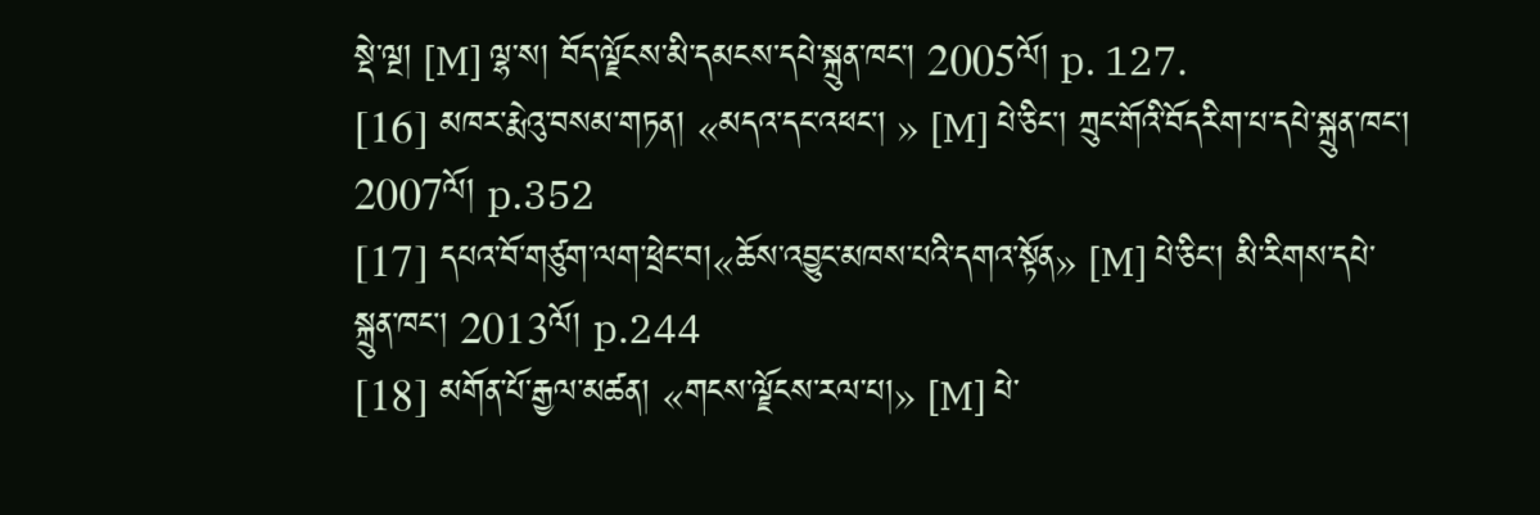སྡེ་ལྔ། [M] ལྷ་ས། བོད་ལྗོངས་མི་དམངས་དཔེ་སྐྲུན་ཁང་། 2005ལོ། p. 127.
[16] མཁར་རྨེའུ་བསམ་གཏན། «མདའ་དང་འཕང་། » [M] པེ་ཅིང་། ཀྲུང་གོའི་བོདརིག་པ་དཔེ་སྐྲུན་ཁང་། 2007ལོ། p.352
[17] དཔའ་བོ་གཙུག་ལག་ཕྲེང་བ།«ཆོས་འབྱུང་མཁས་པའི་དགའ་སྟོན» [M] པེ་ཅིང་། མི་རིགས་དཔེ་སྐྲུན་ཁང་། 2013ལོ། p.244
[18] མགོན་པོ་རྒྱལ་མཚན། «གངས་ལྗོངས་རལ་པ།» [M] པེ་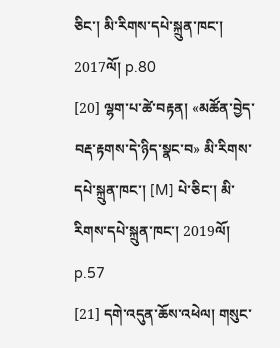ཅིང་། མི་རིགས་དཔེ་སྐྲུན་ཁང་། 2017ལོ། p.80
[20] ལྷག་པ་ཚེ་བརྟན། «མཚོན་བྱེད་བརྡ་རྟགས་དེ་ཉིད་སྣང་བ» མི་རིགས་དཔེ་སྐྲུན་ཁང་། [M] པེ་ཅིང་། མི་རིགས་དཔེ་སྐྲུན་ཁང་། 2019ལོ། p.57
[21] དགེ་འདུན་ཆོས་འཕེལ། གསུང་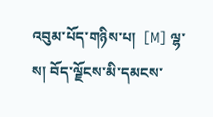འབུམ་པོད་གཉིས་པ།  [M] ལྷ་ས། བོད་ལྗོངས་མི་དམངས་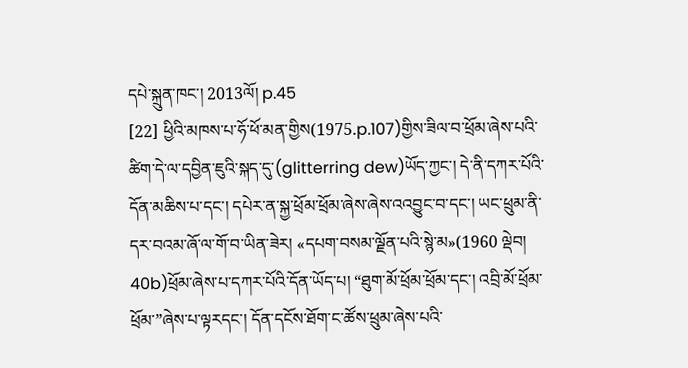དཔེ་སྐྲུན་ཁང་། 2013ལོ། p.45
[22] ཕྱིའི་མཁས་པ་ཧོ་ཕོ་མན་གྱིས(1975.p.107)གྱིས་ཟིལ་བ་ཕྲོམ་ཞེས་པའི་ཚིག་དེ་ལ་དབྱིན་ཇུའི་སྐད་དུ་(glitterring dew)ཡོད་ཀྱང་། དེ་ནི་དཀར་པོའི་དོན་མཆིས་པ་དང་། དཔེར་ན་སྐྱ་ཕྲོམ་ཕྲོམ་ཞེས་ཞེས་འའབྱུང་བ་དང་། ཡང་ཕྲུམ་ནི་དར་བའམ་ཞོ་ལ་གོ་བ་ཡིན་ཟེར། «དཔག་བསམ་ལྗོན་པའི་སྙེ་མ»(1960 ལྡེབ། 40b)ཕྲོམ་ཞེས་པ་དཀར་པོའི་དོན་ཡོད་པ། “ཐུག་མོ་ཕྲོམ་ཕྲོམ་དང་། འབྲི་མོ་ཕྲོམ་ཕྲོམ་”ཞེས་པ་ལྟརདང་། དོན་དངོས་ཐོག་ང་ཚོས་ཕྲུམ་ཞེས་པའི་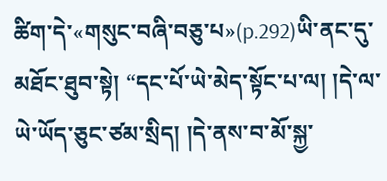ཚིག་དེ་«གསུང་བཞི་བཅུ་པ»(p.292)ཡི་ནང་དུ་མཐོང་ཐུབ་སྟེ། “དང་པོ་ཡེ་མེད་སྟོང་པ་ལ། །དེ་ལ་ཡེ་ཡོད་ཅུང་ཙམ་སྲིད། །དེ་ནས་བ་མོ་སྐྱ་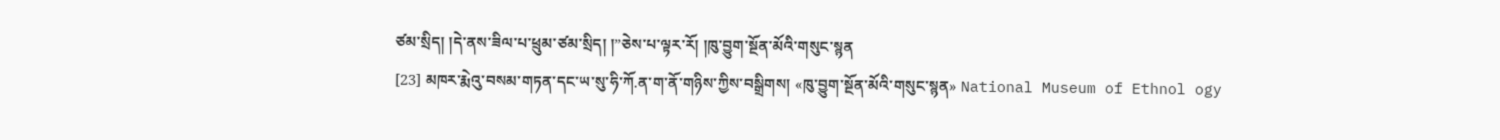ཙམ་སྲིད། །དེ་ནས་ཟིལ་པ་ཕྲུམ་ཙམ་སྲིད། །”ཅེས་པ་ལྟར་རོ། །ཁུ་བྱུག་སྔོན་མོའི་གསུང་སྙན
[23] མཁར་རྨེའུ་བསམ་གཏན་དང་ཡ་སུ་ཧི་ཀོ.ན་ག་ནོ་གཉིས་ཀྱིས་བསྒྲིགས། «ཁུ་བྱུག་སྔོན་མོའི་གསུང་སྙན» National Museum of Ethnol ogy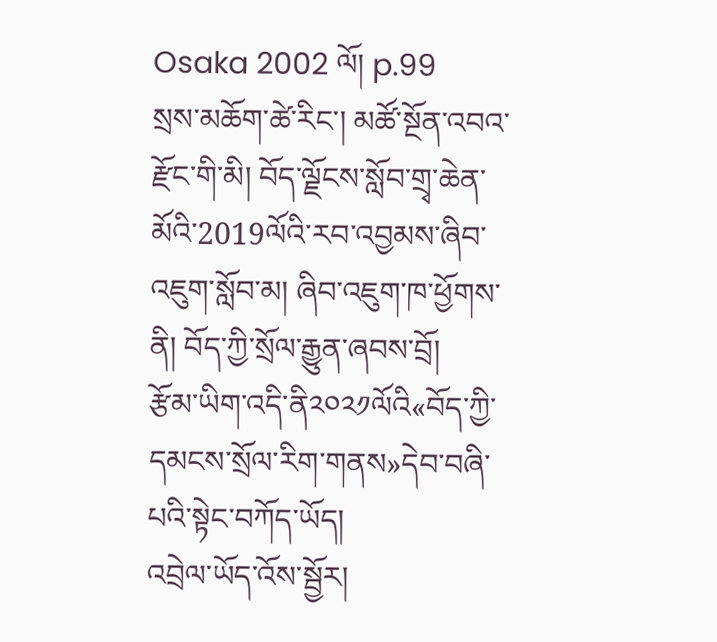Osaka 2002 ལོ། p.99
སྲས་མཆོག་ཚེ་རིང་། མཚོ་སྔོན་འབའ་རྫོང་གི་མི། བོད་ལྗོངས་སློབ་གྲྭ་ཆེན་མོའི་2019ལོའི་རབ་འབྱམས་ཞིབ་འཇུག་སློབ་མ། ཞིབ་འཇུག་ཁ་ཕྱོགས་ནི། བོད་ཀྱི་སྲོལ་རྒྱུན་ཞབས་བྲོ།
རྩོམ་ཡིག་འདི་ནི༢༠༢༡ལོའི«བོད་ཀྱི་དམངས་སྲོལ་རིག་གནས»དེབ་བཞི་པའི་སྟེང་བཀོད་ཡོད།
འབྲེལ་ཡོད་འོས་སྦྱོར།